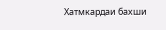Хатмкардаи бахши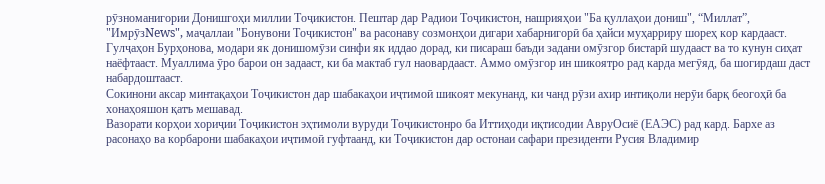рӯзноманигории Донишгоҳи миллии Тоҷикистон. Пештар дар Радиои Тоҷикистон, нашрияҳои "Ба қуллаҳои дониш", “Миллат”, "ИмрӯзNews", маҷаллаи "Бонувони Тоҷикистон" ва расонаву созмонҳои дигари хабарнигорӣ ба ҳайси муҳарриру шореҳ кор кардааст.
Гулҷаҳон Бурҳонова, модари як донишомӯзи синфи як иддао дорад, ки писараш баъди задани омӯзгор бистарӣ шудааст ва то кунун сиҳат наёфтааст. Муаллима ӯро барои он задааст, ки ба мактаб гул наовардааст. Аммо омӯзгор ин шикоятро рад карда мегӯяд, ба шогирдаш даст набардоштааст.
Сокинони аксар минтақаҳои Тоҷикистон дар шабакаҳои иҷтимоӣ шикоят мекунанд, ки чанд рӯзи ахир интиқоли нерӯи барқ беогоҳӣ ба хонаҳояшон қатъ мешавад.
Вазорати корҳои хориҷии Тоҷикистон эҳтимоли вуруди Тоҷикистонро ба Иттиҳоди иқтисодии АвруОсиё (ЕАЭС) рад кард. Бархе аз расонаҳо ва корбарони шабакаҳои иҷтимоӣ гуфтаанд, ки Тоҷикистон дар остонаи сафари президенти Русия Владимир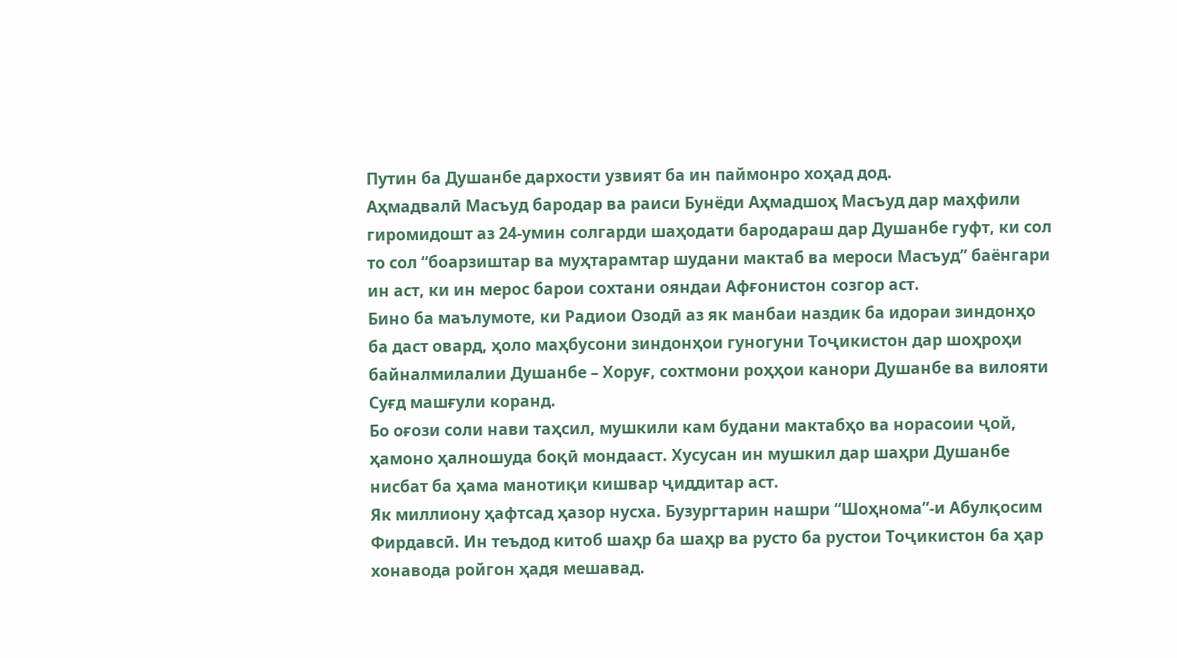Путин ба Душанбе дархости узвият ба ин паймонро хоҳад дод.
Аҳмадвалӣ Масъуд бародар ва раиси Бунёди Аҳмадшоҳ Масъуд дар маҳфили гиромидошт аз 24-умин солгарди шаҳодати бародараш дар Душанбе гуфт, ки сол то сол “боарзиштар ва муҳтарамтар шудани мактаб ва мероси Масъуд” баёнгари ин аст, ки ин мерос барои сохтани ояндаи Афғонистон созгор аст.
Бино ба маълумоте, ки Радиои Озодӣ аз як манбаи наздик ба идораи зиндонҳо ба даст овард, ҳоло маҳбусони зиндонҳои гуногуни Тоҷикистон дар шоҳроҳи байналмилалии Душанбе – Хоруғ, сохтмони роҳҳои канори Душанбе ва вилояти Суғд машғули коранд.
Бо оғози соли нави таҳсил, мушкили кам будани мактабҳо ва норасоии ҷой, ҳамоно ҳалношуда боқӣ мондааст. Хусусан ин мушкил дар шаҳри Душанбе нисбат ба ҳама манотиқи кишвар ҷиддитар аст.
Як миллиону ҳафтсад ҳазор нусха. Бузургтарин нашри “Шоҳнома”-и Абулқосим Фирдавсӣ. Ин теъдод китоб шаҳр ба шаҳр ва русто ба рустои Тоҷикистон ба ҳар хонавода ройгон ҳадя мешавад.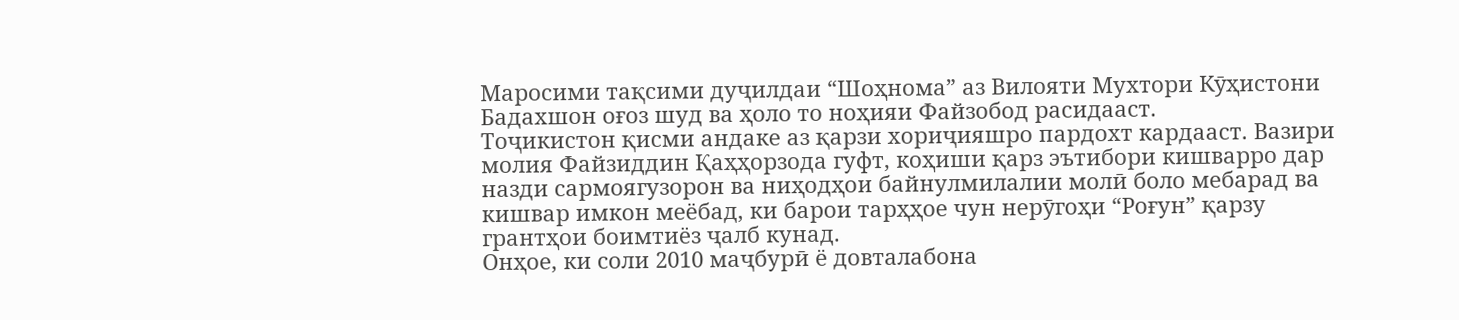Маросими тақсими дуҷилдаи “Шоҳнома” аз Вилояти Мухтори Кӯҳистони Бадахшон оғоз шуд ва ҳоло то ноҳияи Файзобод расидааст.
Тоҷикистон қисми андаке аз қарзи хориҷияшро пардохт кардааст. Вазири молия Файзиддин Қаҳҳорзода гуфт, коҳиши қарз эътибори кишварро дар назди сармоягузорон ва ниҳодҳои байнулмилалии молӣ боло мебарад ва кишвар имкон меёбад, ки барои тарҳҳое чун нерӯгоҳи “Роғун” қарзу грантҳои боимтиёз ҷалб кунад.
Онҳое, ки соли 2010 маҷбурӣ ё довталабона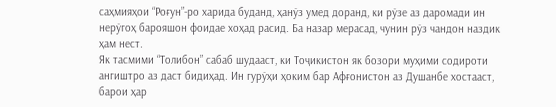саҳмияҳои “Роғун”-ро харида буданд, ҳанӯз умед доранд, ки рӯзе аз даромади ин нерӯгоҳ барояшон фоидае хоҳад расид. Ба назар мерасад, чунин рӯз чандон наздик ҳам нест.
Як тасмими “Толибон” сабаб шудааст, ки Тоҷикистон як бозори муҳими содироти ангиштро аз даст бидиҳад. Ин гурӯҳи ҳоким бар Афғонистон аз Душанбе хостааст, барои ҳар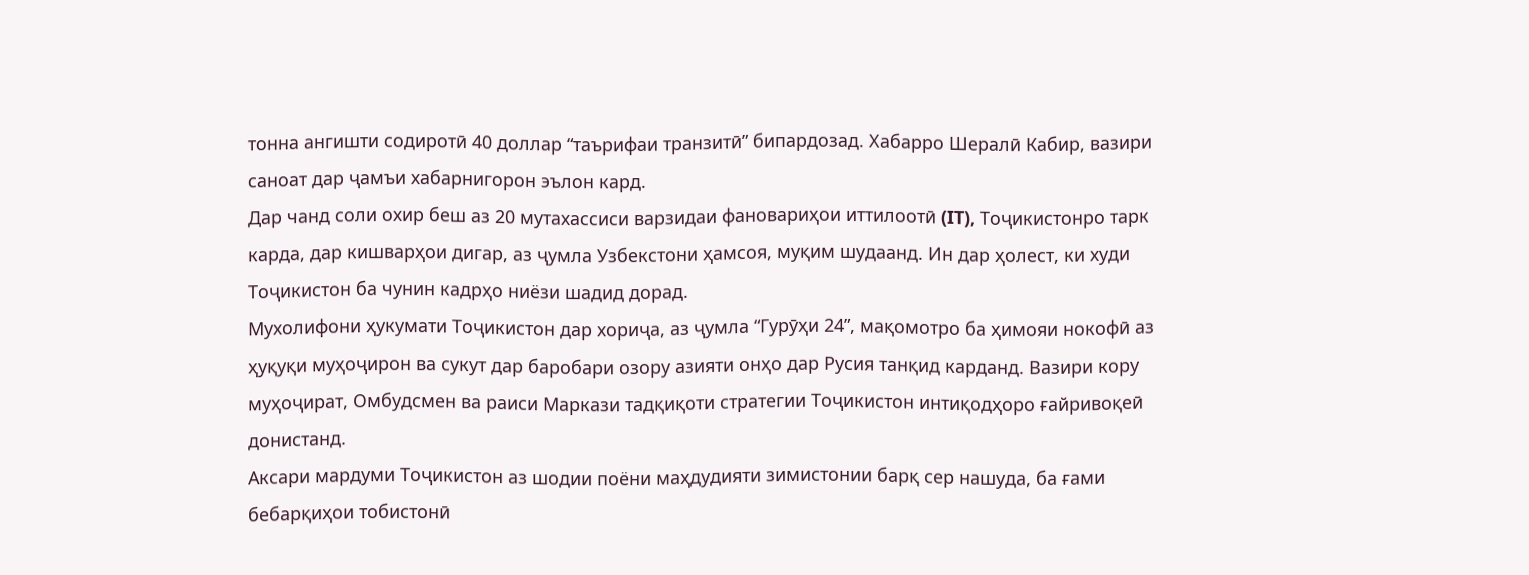тонна ангишти содиротӣ 40 доллар “таърифаи транзитӣ” бипардозад. Хабарро Шералӣ Кабир, вазири саноат дар ҷамъи хабарнигорон эълон кард.
Дар чанд соли охир беш аз 20 мутахассиси варзидаи фановариҳои иттилоотӣ (IT), Тоҷикистонро тарк карда, дар кишварҳои дигар, аз ҷумла Узбекстони ҳамсоя, муқим шудаанд. Ин дар ҳолест, ки худи Тоҷикистон ба чунин кадрҳо ниёзи шадид дорад.
Мухолифони ҳукумати Тоҷикистон дар хориҷа, аз ҷумла “Гурӯҳи 24”, мақомотро ба ҳимояи нокофӣ аз ҳуқуқи муҳоҷирон ва cукут дар баробари озору азияти онҳо дар Русия танқид карданд. Вазири кору муҳоҷират, Омбудсмен ва раиси Маркази тадқиқоти стратегии Тоҷикистон интиқодҳоро ғайривоқеӣ донистанд.
Аксари мардуми Тоҷикистон аз шодии поёни маҳдудияти зимистонии барқ сер нашуда, ба ғами бебарқиҳои тобистонӣ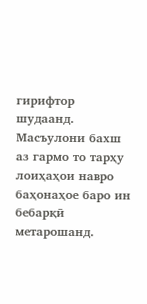гирифтор шудаанд. Масъулони бахш аз гармо то тарҳу лоиҳаҳои навро баҳонаҳое баро ин бебарқӣ метарошанд.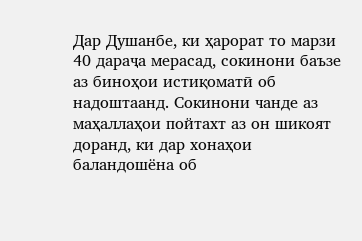Дар Душанбе, ки ҳарорат то марзи 40 дараҷа мерасад, сокинони баъзе аз биноҳои истиқоматӣ об надоштаанд. Сокинони чанде аз маҳаллаҳои пойтахт аз он шикоят доранд, ки дар хонаҳои баландошёна об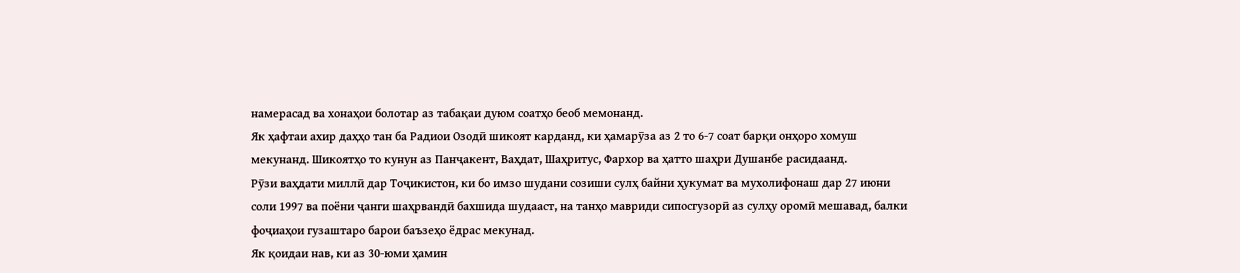намерасад ва хонаҳои болотар аз табақаи дуюм соатҳо беоб мемонанд.
Як ҳафтаи ахир даҳҳо тан ба Радиои Озодӣ шикоят карданд, ки ҳамарӯза аз 2 то 6-7 соат барқи онҳоро хомуш мекунанд. Шикоятҳо то кунун аз Панҷакент, Ваҳдат, Шаҳритус, Фархор ва ҳатто шаҳри Душанбе расидаанд.
Рӯзи ваҳдати миллӣ дар Тоҷикистон, ки бо имзо шудани созиши сулҳ байни ҳукумат ва мухолифонаш дар 27 июни соли 1997 ва поёни ҷанги шаҳрвандӣ бахшида шудааст, на танҳо мавриди сипосгузорӣ аз сулҳу оромӣ мешавад, балки фоҷиаҳои гузаштаро барои баъзеҳо ёдрас мекунад.
Як қоидаи нав, ки аз 30-юми ҳамин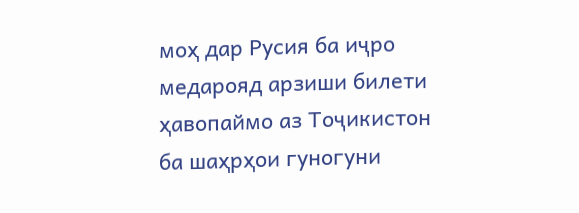моҳ дар Русия ба иҷро медарояд арзиши билети ҳавопаймо аз Тоҷикистон ба шаҳрҳои гуногуни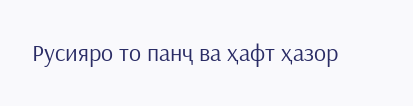Русияро то панҷ ва ҳафт ҳазор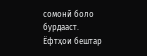сомонӣ боло бурдааст.
Ёфтҳои бештар